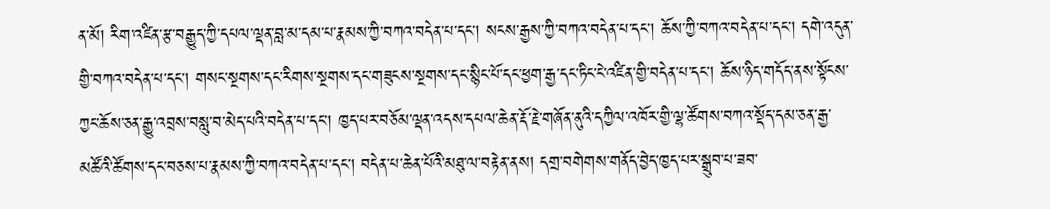ན་མོ། རིག་འཛིན་རྩ་བརྒྱུད་ཀྱི་དཔལ་ལྡན་བླ་མ་དམ་པ་རྣམས་ཀྱི་བཀའ་བདེན་པ་དང་། སངས་རྒྱས་ཀྱི་བཀའ་བདེན་པ་དང་། ཆོས་ཀྱི་བཀའ་བདེན་པ་དང་། དགེ་འདུན་གྱི་བཀའ་བདེན་པ་དང་། གསང་སྔགས་དང་རིགས་སྔགས་དང་གཟུངས་སྔགས་དང་སྙིང་པོ་དང་ཕྱག་རྒྱ་དང་ཏིང་ངེ་འཛིན་གྱི་བདེན་པ་དང་། ཆོས་ཉིད་གདོད་ནས་སྟོངས་ཀྱང་ཆོས་ཅན་རྒྱུ་འབྲས་བསླུ་བ་མེད་པའི་བདེན་པ་དང་། ཁྱད་པར་བཅོམ་ལྡན་འདས་དཔལ་ཆེན་རྡོ་རྗེ་གཞོན་ནུའི་དཀྱིལ་འཁོར་གྱི་ལྷ་ཚོགས་བཀའ་སྡོད་དམ་ཅན་རྒྱ་མཚོའི་ཚོགས་དང་བཅས་པ་རྣམས་ཀྱི་བཀའ་བདེན་པ་དང་། བདེན་པ་ཆེན་པོའི་མཐུ་ལ་བརྟེན་ནས། དགྲ་བགེགས་གནོད་བྱེད་ཁྱད་པར་སྒྲུབ་པ་ཟབ་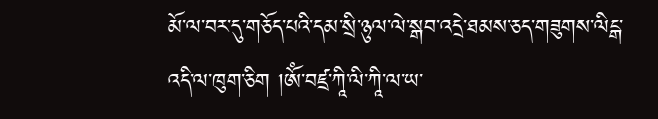མོ་ལ་བར་དུ་གཅོད་པའི་དམ་སྲི་ཉུལ་ལེ་སྒབ་འདྲེ་ཐམས་ཅད་གཟུགས་ལིངྒ་འདི་ལ་ཁུག་ཅིག །ཨོཾ་བཛྲ་ཀཱི་ལི་ཀཱི་ལ་ཡ་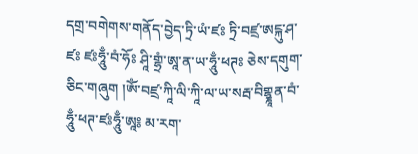དགྲ་བགེགས་གནོད་བྱེད་ཏྲི་ཡཾ་ཛཿ ཏྲི་བཛྲ་ཨངྐུ་ཤ་ཛཿ ཛཿཧཱུྃ་བཾ་ཧོཿ ཤཱི་གྷྲཾ་ཨཱ་ན་ཡ་ཧཱུྃ་ཕཊཿ ཅེས་དགུག་ཅིང་གཞུག །ཨོཾ་བཛྲ་ཀཱི་ལི་ཀཱི་ལ་ཡ་སརྦ་བིགྷྣཱན་བཾ་ཧཱུྃ་ཕཊ་ཛཿཧཱུྃ་ཨཱ༔ མ་རག་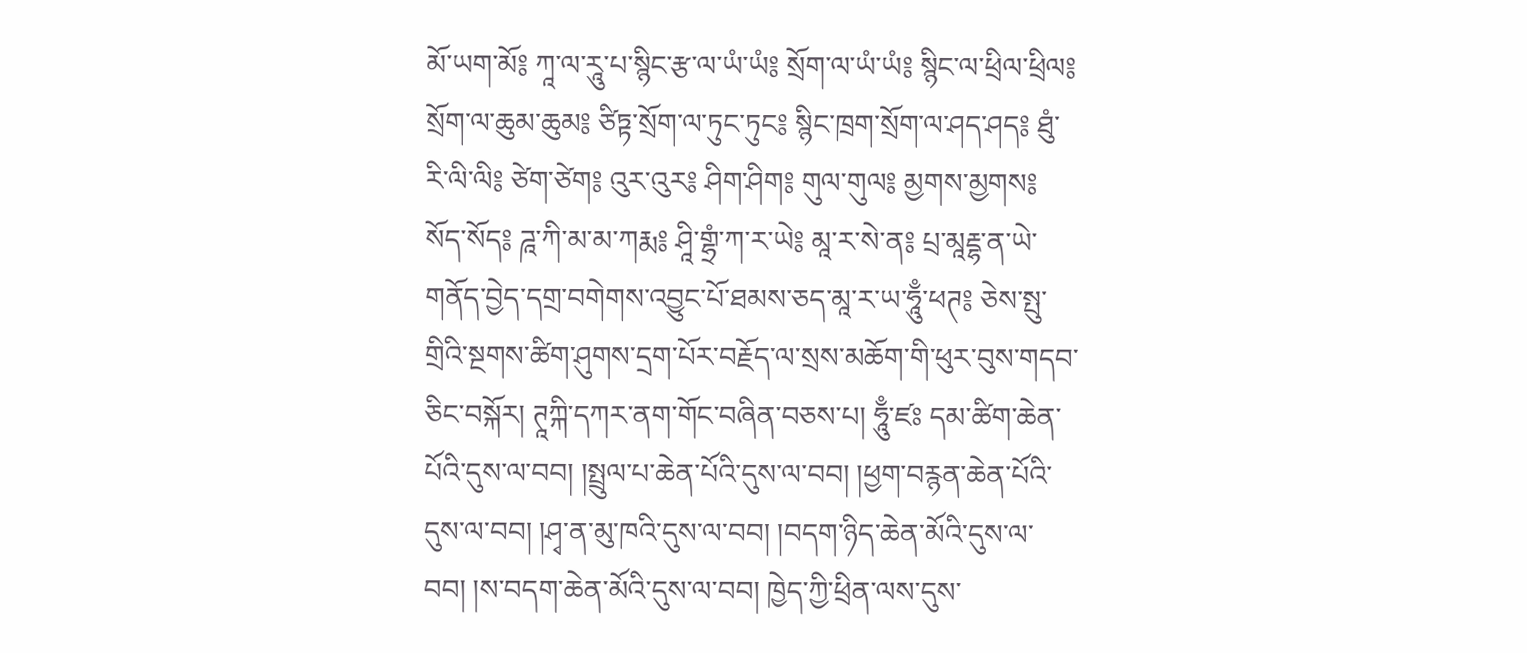མོ་ཡག་མོ༔ ཀཱ་ལ་རཱུ་པ་སྙིང་རྩ་ལ་ཡཾ་ཡཾ༔ སྲོག་ལ་ཡཾ་ཡཾ༔ སྙིང་ལ་ཕྲིལ་ཕྲིལ༔ སྲོག་ལ་ཆུམ་ཆུམ༔ ཙིཏྟ་སྲོག་ལ་ཏུང་ཏུང༔ སྙིང་ཁྲག་སྲོག་ལ་ཤད་ཤད༔ ཐུཾ་རི་ལི་ལི༔ ཙེག་ཙེག༔ འུར་འུར༔ ཤིག་ཤིག༔ གུལ་གུལ༔ མྱགས་མྱགས༔ སོད་སོད༔ ཌཱ་ཀི་མ་མ་ཀརྨ༔ ཤཱི་གྷྲཾ་ཀ་ར་ཡེ༔ མཱ་ར་སེ་ན༔ པྲ་མཱརྡྷ་ན་ཡེ་གནོད་བྱེད་དགྲ་བགེགས་འབྱུང་པོ་ཐམས་ཅད་མཱ་ར་ཡ་ཧཱུྃ་ཕཊ༔ ཅེས་སྤུ་གྲིའི་སྔགས་ཚིག་ཤུགས་དྲག་པོར་བརྗོད་ལ་སྲས་མཆོག་གི་ཕུར་བུས་གདབ་ཅིང་བསྐོར། ཊཱཀྐི་དཀར་ནག་གོང་བཞིན་བཅས་པ། ཧཱུྃ་ཛཿ དམ་ཚིག་ཆེན་པོའི་དུས་ལ་བབ། །སྤྲུལ་པ་ཆེན་པོའི་དུས་ལ་བབ། །ཕྱག་བརྙན་ཆེན་པོའི་དུས་ལ་བབ། །ཤྭ་ན་མུ་ཁའི་དུས་ལ་བབ། །བདག་ཉིད་ཆེན་མོའི་དུས་ལ་བབ། །ས་བདག་ཆེན་མོའི་དུས་ལ་བབ། ཁྱེད་ཀྱི་ཕྲིན་ལས་དུས་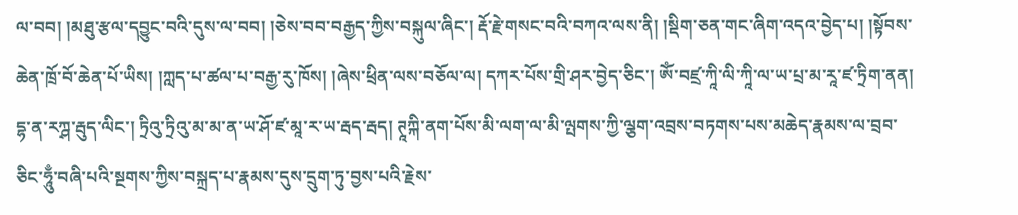ལ་བབ། །མཐུ་རྩལ་དབྱུང་བའི་དུས་ལ་བབ། །ཅེས་བབ་བརྒྱད་ཀྱིས་བསྐུལ་ཞིང་། རྡོ་རྗེ་གསང་བའི་བཀའ་ལས་ནི། །སྡིག་ཅན་གང་ཞིག་འདའ་བྱེད་པ། །སྟོབས་ཆེན་ཁྲོ་བོ་ཆེན་པོ་ཡིས། །ཀླད་པ་ཚལ་པ་བརྒྱ་རུ་ཁོས། །ཞེས་ཕྲིན་ལས་བཅོལ་ལ། དཀར་པོས་གྲི་ཤར་བྱེད་ཅིང་། ཨོཾ་བཛྲ་ཀཱི་ལི་ཀཱི་ལ་ཡ་པྲ་མ་རཱ་ཛ་ཏྲིག་ནན། དྷ་ན་རཀྴ་རྦུད་ལིང་། ཏྲིའུ་ཏྲིའུ་མ་མ་ན་ཡ་ཤོ་ཛ་མཱ་ར་ཡ་རྦད་རྦད། ཊཱཀྐི་ནག་པོས་མི་ལག་ལ་མི་ལྤགས་ཀྱི་ལྕག་འབྲས་བཏགས་པས་མཆེད་རྣམས་ལ་བྲབ་ཅིང་ཧཱུྃ་བཞི་པའི་སྔགས་ཀྱིས་བསྐྲད་པ་རྣམས་དུས་དྲུག་ཏུ་བྱས་པའི་རྗེས་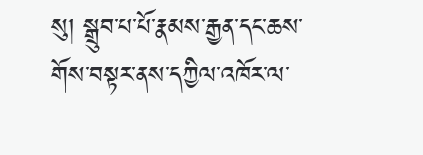སུ། སྒྲུབ་པ་པོ་རྣམས་རྒྱན་དང་ཆས་གོས་བསྟར་ནས་དཀྱིལ་འཁོར་ལ་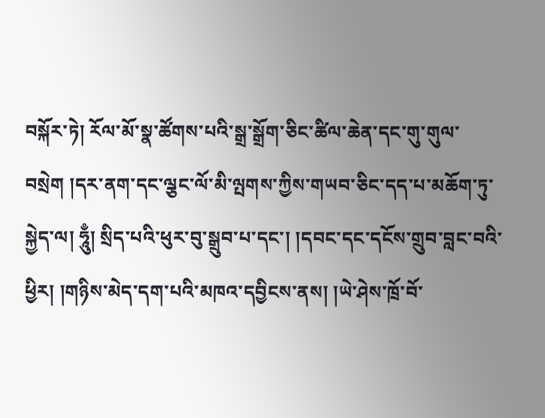བསྐོར་ཏེ། རོལ་མོ་སྣ་ཚོགས་པའི་སྒྲ་སྒྲོག་ཅིང་ཚིལ་ཆེན་དང་གུ་གུལ་བསྲེག །དར་ནག་དང་ལྕང་ལོ་མི་ལྤགས་ཀྱིས་གཡབ་ཅིང་དད་པ་མཆོག་ཏུ་སྐྱེད་ལ། ཧཱུྃ། སྲིད་པའི་ཕུར་བུ་སྒྲུབ་པ་དང་། །དབང་དང་དངོས་གྲུབ་བླང་བའི་ཕྱིར། །གཉིས་མེད་དག་པའི་མཁའ་དབྱིངས་ནས། །ཡེ་ཤེས་ཁྲོ་བོ་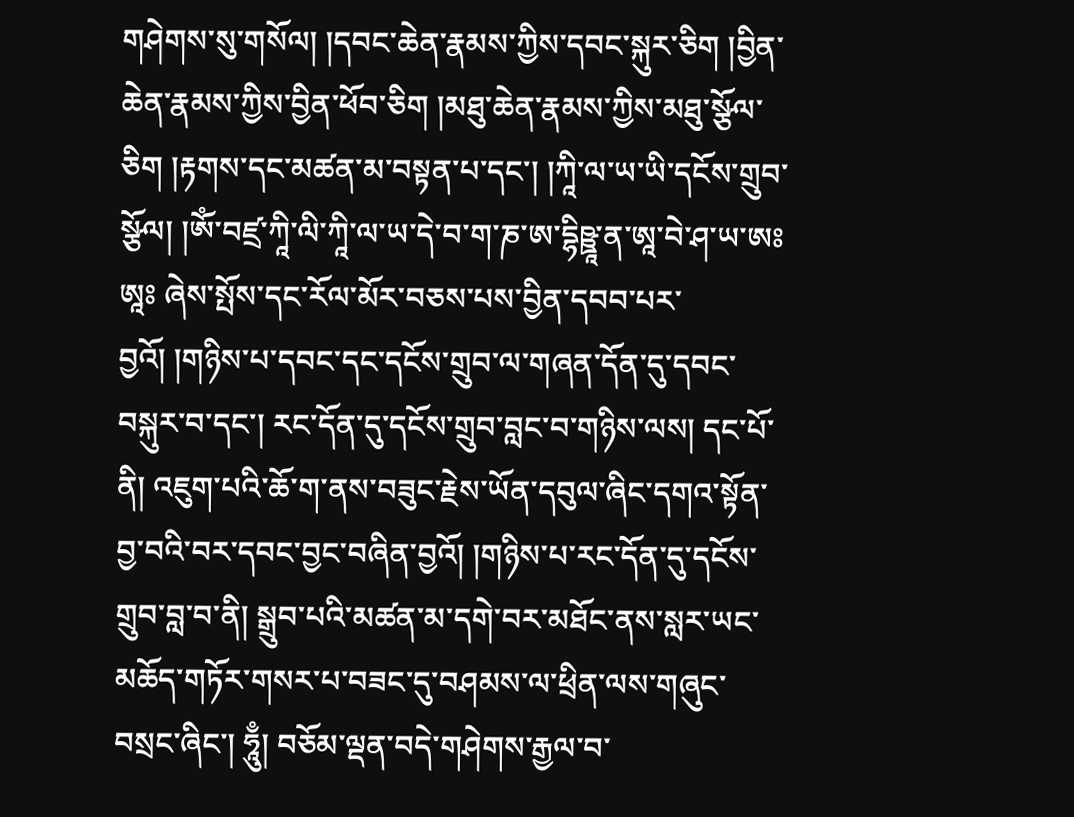གཤེགས་སུ་གསོལ། །དབང་ཆེན་རྣམས་ཀྱིས་དབང་སྐུར་ཅིག །བྱིན་ཆེན་རྣམས་ཀྱིས་བྱིན་ཕོབ་ཅིག །མཐུ་ཆེན་རྣམས་ཀྱིས་མཐུ་སྩོལ་ཅིག །རྟགས་དང་མཚན་མ་བསྟན་པ་དང་། །ཀཱི་ལ་ཡ་ཡི་དངོས་གྲུབ་སྩོལ། །ཨོཾ་བཛྲ་ཀཱི་ལི་ཀཱི་ལ་ཡ་དེ་བ་ག་ཎ་ཨ་དྷིཥྛཱ་ན་ཨཱ་བེ་ཤ་ཡ་ཨཿཨཱཿ ཞེས་སྤོས་དང་རོལ་མོར་བཅས་པས་བྱིན་དབབ་པར་བྱའོ། །གཉིས་པ་དབང་དང་དངོས་གྲུབ་ལ་གཞན་དོན་དུ་དབང་བསྐུར་བ་དང་། རང་དོན་དུ་དངོས་གྲུབ་བླང་བ་གཉིས་ལས། དང་པོ་ནི། འཇུག་པའི་ཆོ་ག་ནས་བཟུང་རྗེས་ཡོན་དབུལ་ཞིང་དགའ་སྟོན་བྱ་བའི་བར་དབང་བྱང་བཞིན་བྱའོ། །གཉིས་པ་རང་དོན་དུ་དངོས་གྲུབ་བླ་བ་ནི། སྒྲུབ་པའི་མཚན་མ་དགེ་བར་མཐོང་ནས་སླར་ཡང་མཆོད་གཏོར་གསར་པ་བཟང་དུ་བཤམས་ལ་ཕྲིན་ལས་གཞུང་བསྲང་ཞིང་། ཧཱུྃ། བཅོམ་ལྡན་བདེ་གཤེགས་རྒྱལ་བ་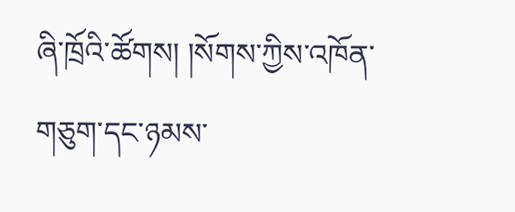ཞི་ཁྲོའི་ཚོགས། །སོགས་ཀྱིས་འཁོན་གཅུག་དང་ཉམས་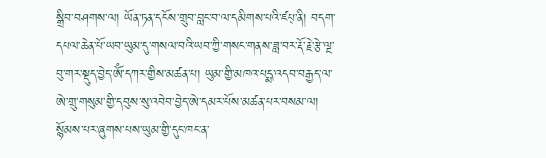སྒྲིབ་བཤགས་ལ། ཡོན་ཏན་དངོས་གྲུབ་བླང་བ་ལ་དམིགས་པའི་ཛཔ྄་ནི། བདག་དཔལ་ཆེན་པོ་ཡབ་ཡུམ་དུ་གསལ་བའི་ཡབ་ཀྱི་གསང་གནས་ཟླ་བར་རྡོ་རྗེ་རྩེ་ལྔ་བུ་གར་སྡུད་བྱེད་ཨོཾ་དཀར་གྱིས་མཚན་པ། ཡུམ་གྱི་མཁའ་པདྨ་འདབ་བརྒྱད་ལ་ཨེ་གྲུ་གསུམ་གྱི་དབུས་སུ་འབེབ་བྱེད་ཨེ་དམར་པོས་མཚན་པར་བསམ་ལ། སྙོམས་པར་ཞུགས་པས་ཡུམ་གྱི་དུང་ཁང་ན་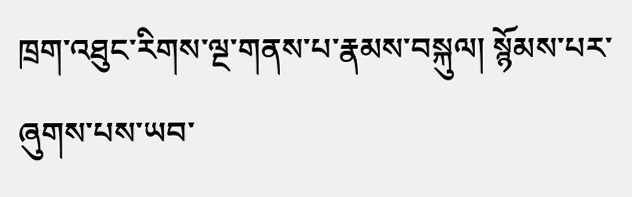ཁྲག་འཐུང་རིགས་ལྔ་གནས་པ་རྣམས་བསྐུལ། སྙོམས་པར་ཞུགས་པས་ཡབ་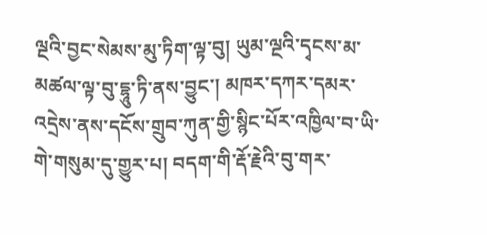ལྔའི་བྱང་སེམས་མུ་ཏིག་ལྟ་བུ། ཡུམ་ལྔའི་དྭངས་མ་མཚལ་ལྟ་བུ་དྷཱུ་ཏི་ནས་བྱུང་། མཁར་དཀར་དམར་འདྲེས་ནས་དངོས་གྲུབ་ཀུན་གྱི་སྙིང་པོར་འཁྱིལ་བ་ཡི་གེ་གསུམ་དུ་གྱུར་པ། བདག་གི་རྡོ་རྗེའི་བུ་གར་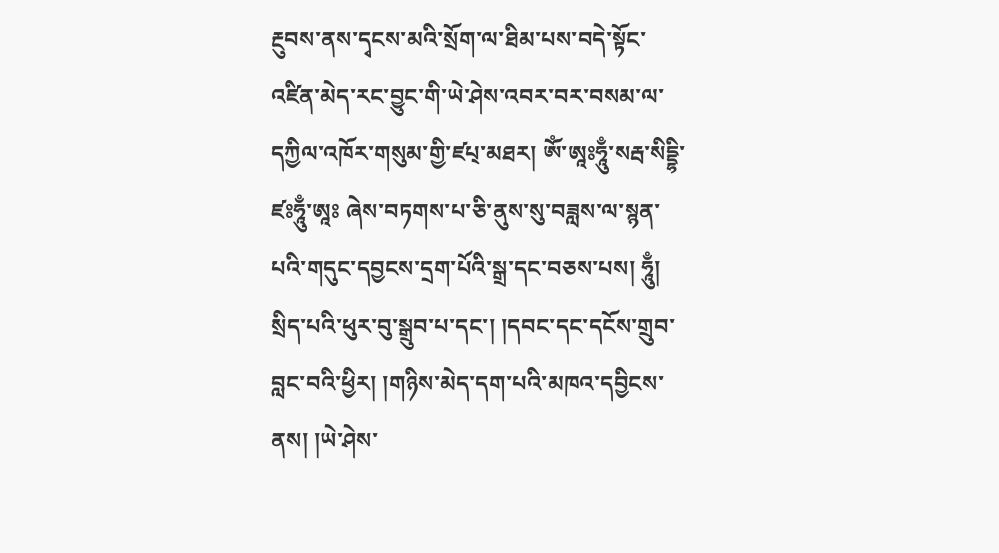རྔུབས་ནས་དྭངས་མའི་སྲོག་ལ་ཐིམ་པས་བདེ་སྟོང་འཛིན་མེད་རང་བྱུང་གི་ཡེ་ཤེས་འབར་བར་བསམ་ལ་དཀྱིལ་འཁོར་གསུམ་གྱི་ཛཔ྄་མཐར། ཨོཾ་ཨཱཿཧཱུྃ་སརྦ་སིདྡྷི་ཛཿཧཱུྃ་ཨཱཿ ཞེས་བཏགས་པ་ཅི་ནུས་སུ་བཟླས་ལ་སྙན་པའི་གདུང་དབྱངས་དྲག་པོའི་སྒྲ་དང་བཅས་པས། ཧཱུྃ། སྲིད་པའི་ཕུར་བུ་སྒྲུབ་པ་དང་། །དབང་དང་དངོས་གྲུབ་བླང་བའི་ཕྱིར། །གཉིས་མེད་དག་པའི་མཁའ་དབྱིངས་ནས། །ཡེ་ཤེས་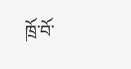ཁྲོ་བོ་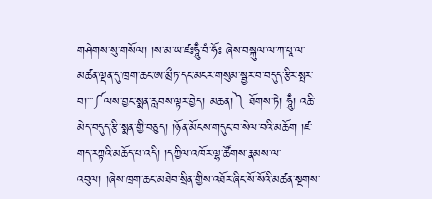གཤེགས་སུ་གསོལ། །ས་མ་ཡ་ཛཿཧཱུྃ་བཾ་ཧོཿ ཞེས་བསྐུལ་ལ་ཀ་པཱ་ལ་མཚན་ལྡན་དུ་ཁྲག་ཆང་ཨ་མྲྀཏ་དང་མངར་གསུམ་སྦྱར་བ་བདུད་རྩིར་སྤར་བ།་་་༼ལས་བྱང་སྨན་རླབས་ལྟར་བྱེད། མཆན།༽ ཐོགས་ཏེ། ཧཱུྃ། འཆི་མེད་བདུད་རྩི་སྨན་གྱི་བཅུད། །ཉོན་མོངས་གདུང་བ་སེལ་བའི་མཆོག །ཛ་གད་རཀྟའི་མཆོད་པ་འདི། །དཀྱིལ་འཁོར་ལྷ་ཚོགས་རྣམས་ལ་འབུལ། །ཞེས་ཁྲག་ཆང་མཐེབ་སྲིན་གྱིས་འཐོར་ཞིང་སོ་སོའི་མཚན་སྔགས་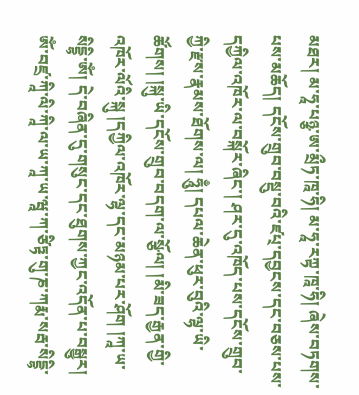མཐར། མ་ཧཱ་པཉྩ་ཨ་མྲྀཏ་ཁཱ་ཧི། མ་ཧཱ་རཀྟ་ཁཱ་ཧི། ཞེས་བཏགས་པས་མཆོད། དངོས་གྲུབ་བསྡུ་བའི་ཛཔ྄་དབྱངས་དང་བཅས་པས་དཀྱིལ་འཁོར་ལ་བསྐོར་ཞིང་། ཤར་དུ་འཁོད་པས་དངོས་གྲུབ་ཀྱི་རྫས་རྣམས་ཐོགས་ལ། ཧཱུྃ། དཔལ་ཆེན་ཕུར་བུའི་ལྷ་ཡི་ཚོགས། །སྐུ་ཡི་དངོས་གྲུབ་བདག་ལ་སྩོལ། །མི་ཟད་རྒྱན་གྱི་འཁོར་ལོའི་སྐུ །དཀྱིལ་འཁོར་ལྷ་དང་མཉམ་པར་ཤོག །ཀཱ་ཡ་སིདྡྷི་ཨོཾ། དེ་བཞིན་དུ་གསུང་དང་ཐུགས་ཀྱང་འདོན་པ་བསྒྱུར། ཨོཾ་བཛྲ་ཀཱི་ལི་ཀཱི་ལ་ཡ་ཀཱ་ཡ་ཝཱ་ཀ་ཙིཏྟ་གུ་ཎ་ཀརྨ་སརྦ་སིདྡྷི་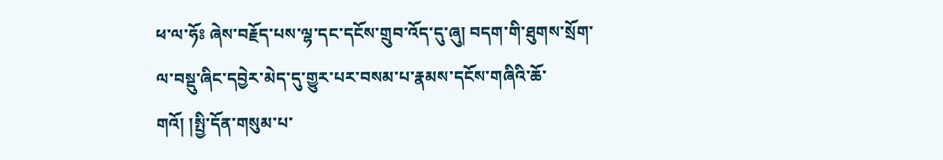ཕ་ལ་ཧོཿ ཞེས་བརྗོད་པས་ལྷ་དང་དངོས་གྲུབ་འོད་དུ་ཞུ། བདག་གི་ཐུགས་སྲོག་ལ་བསྡུ་ཞིང་དབྱེར་མེད་དུ་གྱུར་པར་བསམ་པ་རྣམས་དངོས་གཞིའི་ཆོ་གའོ། །སྤྱི་དོན་གསུམ་པ་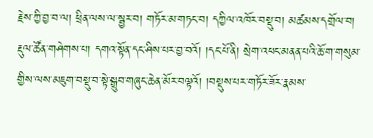རྗེས་ཀྱི་བྱ་བ་ལ། ཕྲིན་ལས་ལ་སྦྱར་བ། གཏོར་མ་གཏང་བ། དཀྱིལ་འཁོར་བསྡུ་བ། མཚམས་དགྲོལ་བ། རྡུལ་ཚོན་གཤེགས་པ། དགའ་སྟོན་དང་ཤིས་པར་བྱ་བའོ། །དང་པོ་ནི། སྲེག་འཕང་མནན་པའི་ཆོ་ག་གསུམ་གྱིས་ལས་མཇུག་བསྡུ་བ་སྟེ་སྒྲུབ་གཞུང་ཆེན་མོར་བལྟའོ། །བསྡུས་པར་གཏོར་ཟོར་རྣམས་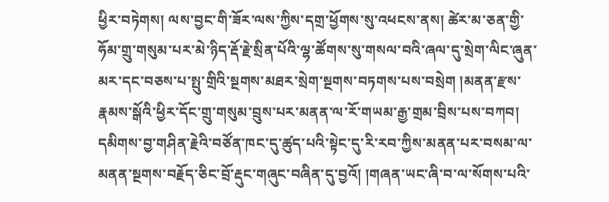ཕྱིར་བཏེགས། ལས་བྱང་གི་ཟོར་ལས་ཀྱིས་དགྲ་ཕྱོགས་སུ་འཕངས་ནས། ཚེར་མ་ཅན་གྱི་ཧོམ་གྲུ་གསུམ་པར་མེ་ཉིད་རྡོ་རྗེ་སྲིན་པོའི་ལྷ་ཚོགས་སུ་གསལ་བའི་ཞལ་དུ་སྲེག་ལིང་ཞུན་མར་དང་བཅས་པ་སྤུ་གྲིའི་སྔགས་མཐར་སྲེག་སྔགས་བཏགས་པས་བསྲེག །མནན་རྫས་རྣམས་སྒོའི་ཕྱིར་དོང་གྲུ་གསུམ་བྲུས་པར་མནན་ལ་རོ་གཡམ་རྒྱ་གྲམ་བྲིས་པས་བཀབ། དམིགས་བྱ་གཤིན་རྗེའི་བཙོན་ཁང་དུ་ཚུད་པའི་སྟེང་དུ་རི་རབ་ཀྱིས་མནན་པར་བསམ་ལ་མནན་སྔགས་བརྗོད་ཅིང་བྲོ་རྡུང་གཞུང་བཞིན་དུ་བྱའོ། །གཞན་ཡང་ཞི་བ་ལ་སོགས་པའི་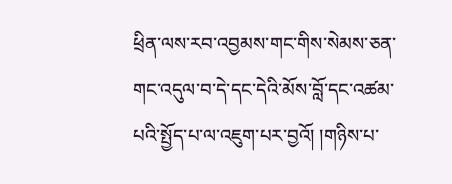ཕྲིན་ལས་རབ་འབྱམས་གང་གིས་སེམས་ཅན་གང་འདུལ་བ་དེ་དང་དེའི་མོས་བློ་དང་འཚམ་པའི་སྤྱོད་པ་ལ་འཇུག་པར་བྱའོ། །གཉིས་པ་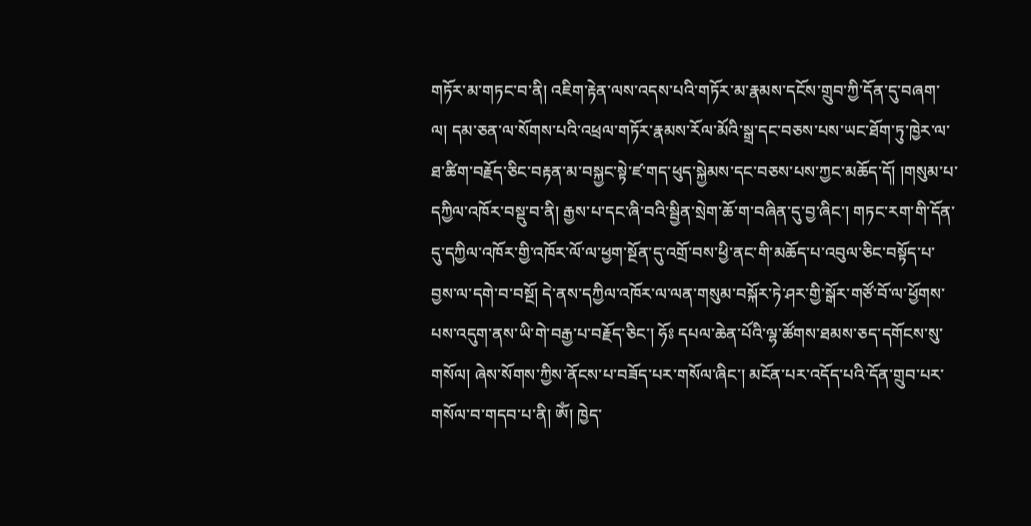གཏོར་མ་གཏང་བ་ནི། འཇིག་རྟེན་ལས་འདས་པའི་གཏོར་མ་རྣམས་དངོས་གྲུབ་ཀྱི་དོན་དུ་བཞག་ལ། དམ་ཅན་ལ་སོགས་པའི་འཕྲལ་གཏོར་རྣམས་རོལ་མོའི་སྒྲ་དང་བཅས་པས་ཡང་ཐོག་ཏུ་ཁྱེར་ལ་ཐ་ཚིག་བརྗོད་ཅིང་བརྟན་མ་བསྐྱང་སྟེ་ཛ་གད་ཕུད་སྐྱེམས་དང་བཅས་པས་ཀྱང་མཆོད་དོ། །གསུམ་པ་དཀྱིལ་འཁོར་བསྡུ་བ་ནི། རྒྱས་པ་དང་ཞི་བའི་སྦྱིན་སྲེག་ཆོ་ག་བཞིན་དུ་བྱ་ཞིང་། གཏང་རག་གི་དོན་དུ་དཀྱིལ་འཁོར་གྱི་འཁོར་ལོ་ལ་ཕྱག་སྔོན་དུ་འགྲོ་བས་ཕྱི་ནང་གི་མཆོད་པ་འབུལ་ཅིང་བསྟོད་པ་བྱས་ལ་དགེ་བ་བསྔོ། དེ་ནས་དཀྱིལ་འཁོར་ལ་ལན་གསུམ་བསྐོར་ཏེ་ཤར་གྱི་སྒོར་གཙོ་བོ་ལ་ཕྱོགས་པས་འདུག་ནས་ཡི་གེ་བརྒྱ་པ་བརྗོད་ཅིང་། ཧོཿ དཔལ་ཆེན་པོའི་ལྷ་ཚོགས་ཐམས་ཅད་དགོངས་སུ་གསོལ། ཞེས་སོགས་ཀྱིས་ནོངས་པ་བཟོད་པར་གསོལ་ཞིང་། མངོན་པར་འདོད་པའི་དོན་གྲུབ་པར་གསོལ་བ་གདབ་པ་ནི། ཨོཾ། ཁྱེད་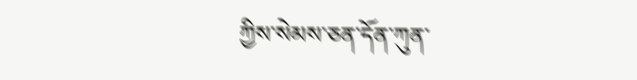ཀྱིས་སེམས་ཅན་དོན་ཀུན་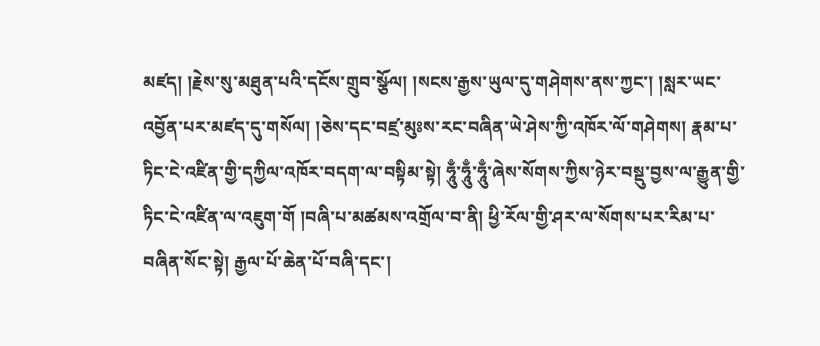མཛད། །རྗེས་སུ་མཐུན་པའི་དངོས་གྲུབ་སྩོལ། །སངས་རྒྱས་ཡུལ་དུ་གཤེགས་ནས་ཀྱང་། །སླར་ཡང་འབྱོན་པར་མཛད་དུ་གསོལ། །ཅེས་དང་བཛྲ་མུཿས་རང་བཞིན་ཡེ་ཤེས་ཀྱི་འཁོར་ལོ་གཤེགས། རྣམ་པ་ཏིང་ངེ་འཛིན་གྱི་དཀྱིལ་འཁོར་བདག་ལ་བསྟིམ་སྟེ། ཧཱུྃ་ཧཱུྃ་ཧཱུྃ་ཞེས་སོགས་ཀྱིས་ཉེར་བསྡུ་བྱས་ལ་རྒྱུན་གྱི་ཏིང་ངེ་འཛིན་ལ་འཇུག་གོ །བཞི་པ་མཚམས་འགྲོལ་བ་ནི། ཕྱི་རོལ་གྱི་ཤར་ལ་སོགས་པར་རིམ་པ་བཞིན་སོང་སྟེ། རྒྱལ་པོ་ཆེན་པོ་བཞི་དང་།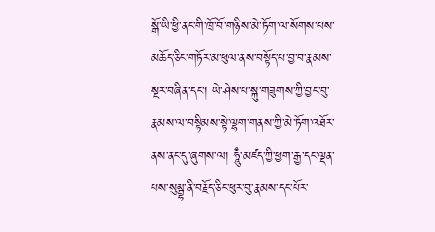སྒོ་ཡི་ཕྱི་ནང་གི་ཁྲོ་བོ་གཉིས་མེ་ཏོག་ལ་སོགས་པས་མཆོད་ཅིང་གཏོར་མ་ཕུལ་ནས་བསྟོད་པ་བྱ་བ་རྣམས་སྔར་བཞིན་དང་། ཡེ་ཤེས་པ་སྐུ་གཟུགས་ཀྱི་བྱང་བུ་རྣམས་ལ་བསྟིམས་སྟེ་ལྷག་གནས་ཀྱི་མེ་ཏོག་འཐོར་ནས་ནང་དུ་ཞུགས་ལ། ཧཱུྃ་མཛད་ཀྱི་ཕྱག་རྒྱ་དང་ལྡན་པས་སུམྦྷ་ནི་བརྗོད་ཅིང་ཕུར་བུ་རྣམས་དང་པོར་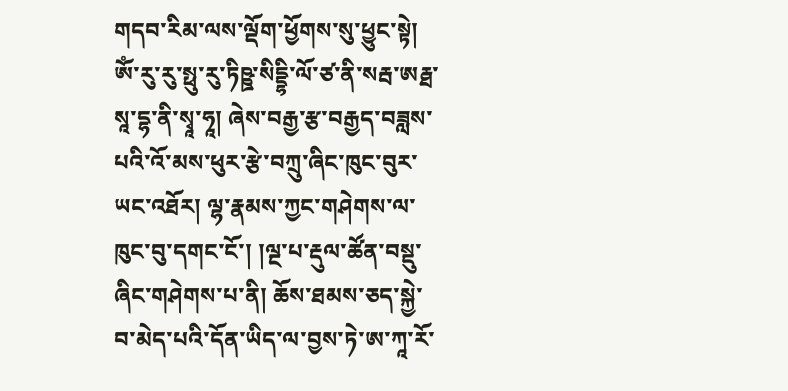གདབ་རིམ་ལས་ལྡོག་ཕྱོགས་སུ་ཕྱུང་སྟེ། ཨོཾ་རུ་རུ་སྥུ་རུ་ཏིཥྛ་སིདྡྷི་ལོ་ཙ་ནི་སརྦ་ཨརྠ་སཱ་དྷ་ནི་སྭཱ་ཧཱ། ཞེས་བརྒྱ་རྩ་བརྒྱད་བཟླས་པའི་འོ་མས་ཕུར་རྩེ་བཀྲུ་ཞིང་ཁུང་བུར་ཡང་འཐོར། ལྷ་རྣམས་ཀྱང་གཤེགས་ལ་ཁུང་བུ་དགང་ངོ་། །ལྔ་པ་རྡུལ་ཚོན་བསྡུ་ཞིང་གཤེགས་པ་ནི། ཆོས་ཐམས་ཅད་སྐྱེ་བ་མེད་པའི་དོན་ཡིད་ལ་བྱས་ཏེ་ཨ་ཀཱ་རོ་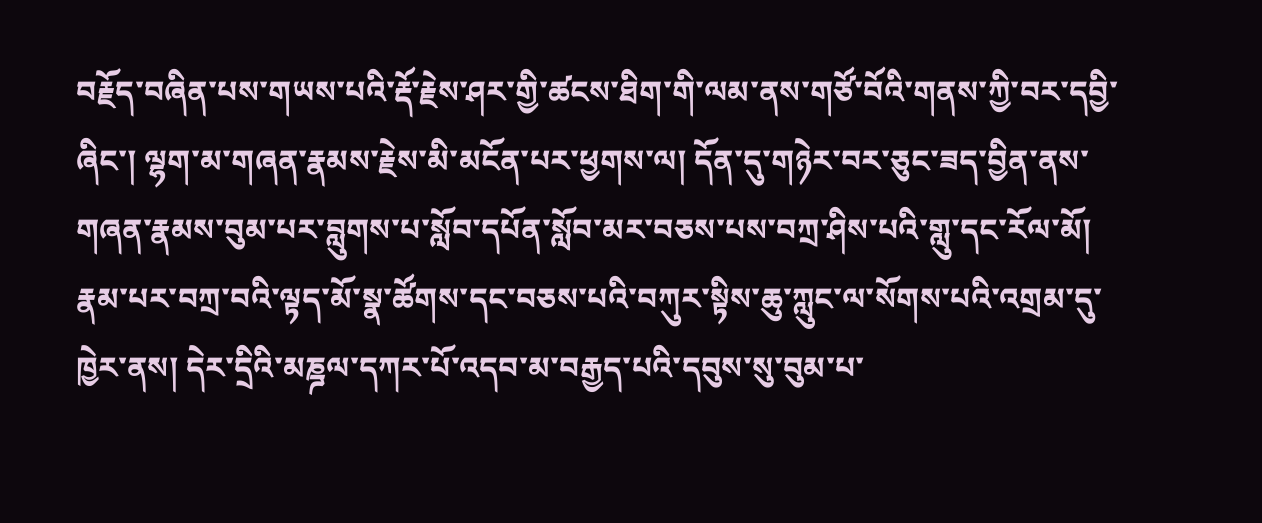བརྗོད་བཞིན་པས་གཡས་པའི་རྡོ་རྗེས་ཤར་གྱི་ཚངས་ཐིག་གི་ལམ་ནས་གཙོ་བོའི་གནས་ཀྱི་བར་དབྱི་ཞིང་། ལྷག་མ་གཞན་རྣམས་རྗེས་མི་མངོན་པར་ཕྱགས་ལ། དོན་དུ་གཉེར་བར་ཅུང་ཟད་བྱིན་ནས་གཞན་རྣམས་བུམ་པར་བླུགས་པ་སློབ་དཔོན་སློབ་མར་བཅས་པས་བཀྲ་ཤིས་པའི་གླུ་དང་རོལ་མོ། རྣམ་པར་བཀྲ་བའི་ལྟད་མོ་སྣ་ཚོགས་དང་བཅས་པའི་བཀུར་སྟིས་ཆུ་ཀླུང་ལ་སོགས་པའི་འགྲམ་དུ་ཁྱེར་ནས། དེར་དྲིའི་མཎྜལ་དཀར་པོ་འདབ་མ་བརྒྱད་པའི་དབུས་སུ་བུམ་པ་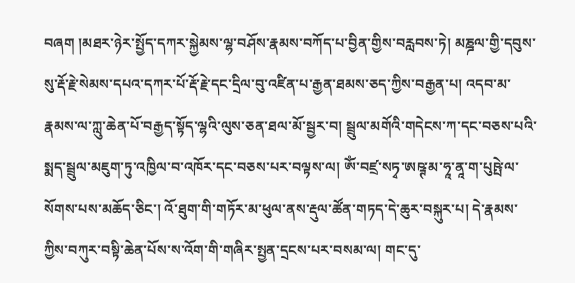བཞག །མཐར་ཉེར་སྤྱོད་དཀར་སྐྱེམས་ལྷ་བཤོས་རྣམས་བཀོད་པ་བྱིན་གྱིས་བརླབས་ཏེ། མཎྜལ་གྱི་དབུས་སུ་རྡོ་རྗེ་སེམས་དཔའ་དཀར་པོ་རྡོ་རྗེ་དང་དྲིལ་བུ་འཛིན་པ་རྒྱན་ཐམས་ཅད་ཀྱིས་བརྒྱན་པ། འདབ་མ་རྣམས་ལ་ཀླུ་ཆེན་པོ་བརྒྱད་སྟོད་ལྷའི་ལུས་ཅན་ཐལ་མོ་སྦྱར་བ། སྦྲུལ་མགོའི་གདེངས་ཀ་དང་བཅས་པའི་སྨད་སྦྲུལ་མཇུག་ཏུ་འཁྱིལ་བ་འཁོར་དང་བཅས་པར་བལྟས་ལ། ཨོཾ་བཛྲ་སཏྭ་ཨཥྚ་མ་ཧཱ་ནཱ་ག་པུཥྤེ་ལ་སོགས་པས་མཆོད་ཅིང་། འོ་ཐུག་གི་གཏོར་མ་ཕུལ་ནས་རྡུལ་ཚོན་གཏད་དེ་ཆུར་བསྐུར་པ། དེ་རྣམས་ཀྱིས་བཀུར་བསྟི་ཆེན་པོས་ས་འོག་གི་གཞིར་སྤྱན་དྲངས་པར་བསམ་ལ། གང་དུ་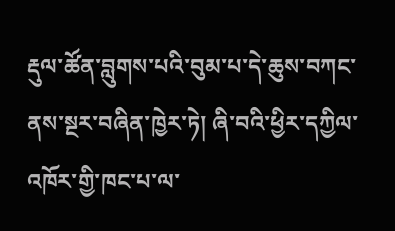རྡུལ་ཚོན་བླུགས་པའི་བུམ་པ་དེ་ཆུས་བཀང་ནས་སྔར་བཞིན་ཁྱེར་ཏེ། ཞི་བའི་ཕྱིར་དཀྱིལ་འཁོར་གྱི་ཁང་པ་ལ་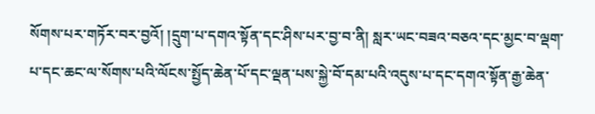སོགས་པར་གཏོར་བར་བྱའོ། །དྲུག་པ་དགའ་སྟོན་དང་ཤིས་པར་བྱ་བ་ནི། སླར་ཡང་བཟའ་བཅའ་དང་མྱང་བ་ལྡག་པ་དང་ཆང་ལ་སོགས་པའི་ལོངས་སྤྱོད་ཆེན་པོ་དང་ལྡན་པས་སྐྱེ་བོ་དམ་པའི་འདུས་པ་དང་དགའ་སྟོན་རྒྱ་ཆེན་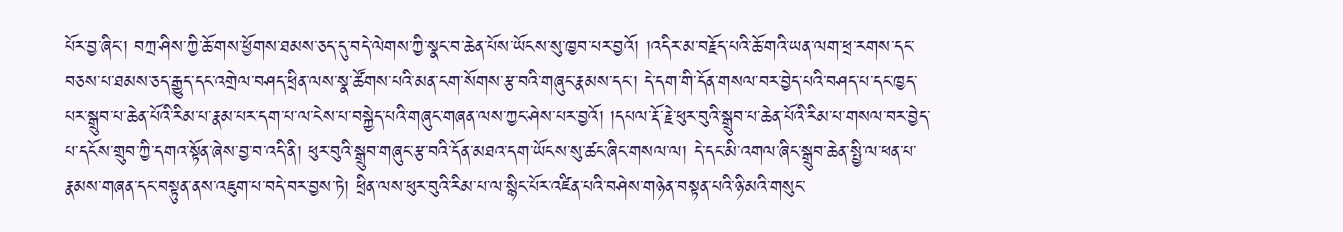པོར་བྱ་ཞིང་། བཀྲ་ཤིས་ཀྱི་ཆོ་གས་ཕྱོགས་ཐམས་ཅད་དུ་བདེ་ལེགས་ཀྱི་སྣང་བ་ཆེན་པོས་ཡོངས་སུ་ཁྱབ་པར་བྱའོ། །འདིར་མ་བརྗོད་པའི་ཆོ་གའི་ཡན་ལག་ཕྲ་རགས་དང་བཅས་པ་ཐམས་ཅད་རྒྱུད་དང་འགྲེལ་བཤད་ཕྲིན་ལས་སྣ་ཚོགས་པའི་མན་ངག་སོགས་རྩ་བའི་གཞུང་རྣམས་དང་། དེ་དག་གི་དོན་གསལ་བར་བྱེད་པའི་བཤད་པ་དང་ཁྱད་པར་སྒྲུབ་པ་ཆེན་པོའི་རིམ་པ་རྣམ་པར་དག་པ་ལ་ངེས་པ་བསྐྱེད་པའི་གཞུང་གཞན་ལས་ཀྱང་ཤེས་པར་བྱའོ། །དཔལ་རྡོ་རྗེ་ཕུར་བུའི་སྒྲུབ་པ་ཆེན་པོའི་རིམ་པ་གསལ་བར་བྱེད་པ་དངོས་གྲུབ་ཀྱི་དགའ་སྟོན་ཞེས་བྱ་བ་འདི་ནི། ཕུར་བུའི་སྒྲུབ་གཞུང་རྩ་བའི་དོན་མཐའ་དག་ཡོངས་སུ་ཚང་ཞིང་གསལ་ལ། དེ་དང་མི་འགལ་ཞིང་སྒྲུབ་ཆེན་སྤྱི་ལ་ཕན་པ་རྣམས་གཞན་དང་བསྟུན་ནས་འཇུག་པ་བདེ་བར་བྱས་ཏེ། ཕྲིན་ལས་ཕུར་བུའི་རིམ་པ་ལ་སྙིང་པོར་འཛིན་པའི་བཤེས་གཉེན་བསྟན་པའི་ཉི་མའི་གསུང་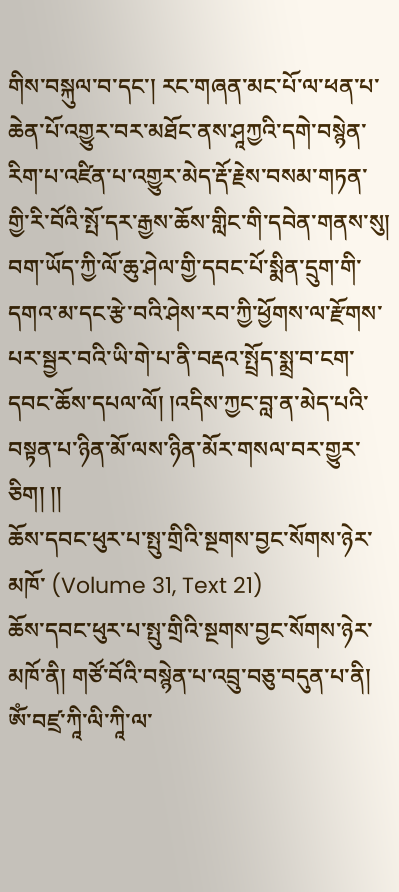གིས་བསྐུལ་བ་དང་། རང་གཞན་མང་པོ་ལ་ཕན་པ་ཆེན་པོ་འགྱུར་བར་མཐོང་ནས་ཤཱཀྱའི་དགེ་བསྙེན་རིག་པ་འཛིན་པ་འགྱུར་མེད་རྡོ་རྗེས་བསམ་གཏན་གྱི་རི་བོའི་སྤོ་དར་རྒྱས་ཆོས་གླིང་གི་དབེན་གནས་སུ། བག་ཡོད་ཀྱི་ལོ་ཆུ་ཤེལ་གྱི་དབང་པོ་སྨིན་དྲུག་གི་དགའ་མ་དང་རྩེ་བའི་ཤེས་རབ་ཀྱི་ཕྱོགས་ལ་རྫོགས་པར་སྦྱར་བའི་ཡི་གེ་པ་ནི་བརྡའ་སྤྲོད་སྨྲ་བ་ངག་དབང་ཆོས་དཔལ་ལོ། །འདིས་ཀྱང་བླ་ན་མེད་པའི་བསྟན་པ་ཉིན་མོ་ལས་ཉིན་མོར་གསལ་བར་གྱུར་ཅིག། །།
ཆོས་དབང་ཕུར་པ་སྤུ་གྲིའི་སྔགས་བྱང་སོགས་ཉེར་མཁོ་ (Volume 31, Text 21)
ཆོས་དབང་ཕུར་པ་སྤུ་གྲིའི་སྔགས་བྱང་སོགས་ཉེར་མཁོ་ནི། གཙོ་བོའི་བསྙེན་པ་འབྲུ་བཅུ་བདུན་པ་ནི། ཨོཾ་བཛྲ་ཀཱི་ལི་ཀཱི་ལ་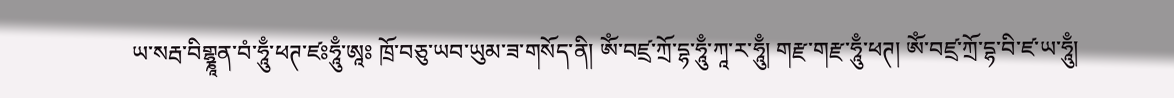ཡ་སརྦ་བིགྷྣཱན་བཾ་ཧཱུྃ་ཕཊ་ཛཿཧཱུྃ་ཨཱཿ ཁྲོ་བཅུ་ཡབ་ཡུམ་ཟ་གསོད་ནི། ཨོཾ་བཛྲ་ཀྲོ་དྷ་ཧཱུྃ་ཀཱ་ར་ཧཱུྃ། གརྫ་གརྫ་ཧཱུྃ་ཕཊ། ཨོཾ་བཛྲ་ཀྲོ་དྷ་བི་ཛ་ཡ་ཧཱུྃ།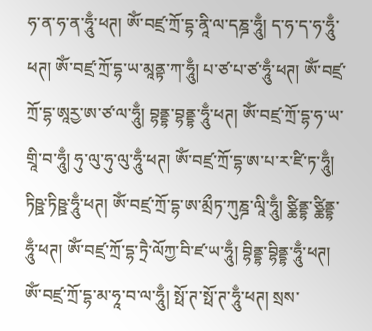ཧ་ན་ཧ་ན་ཧཱུྃ་ཕཊ། ཨོཾ་བཛྲ་ཀྲོ་དྷ་ནཱི་ལ་དཎྜ་ཧཱུྃ། ད་ཧ་ད་ཧ་ཧཱུྃ་ཕཊ། ཨོཾ་བཛྲ་ཀྲོ་དྷ་ཡ་མཱནྟ་ཀ་ཧཱུྃ། པ་ཙ་པ་ཙ་ཧཱུྃ་ཕཊ། ཨོཾ་བཛྲ་ཀྲོ་དྷ་ཨཱརྱ་ཨ་ཙ་ལ་ཧཱུྃ། བྷནྡྷ་བྷནྡྷ་ཧཱུྃ་ཕཊ། ཨོཾ་བཛྲ་ཀྲོ་དྷ་ཧ་ཡ་གྲཱི་བ་ཧཱུྃ། ཧུ་ལུ་ཧུ་ལུ་ཧཱུྃ་ཕཊ། ཨོཾ་བཛྲ་ཀྲོ་དྷ་ཨ་པ་ར་ཛི་ཏ་ཧཱུྃ། ཏིཥྛ་ཏིཥྛ་ཧཱུྃ་ཕཊ། ཨོཾ་བཛྲ་ཀྲོ་དྷ་ཨ་མྲྀཏ་ཀུཎྜ་ལཱི་ཧཱུྃ། ཙྪིནྡྷ་ཙྪིནྡྷ་ཧཱུྃ་ཕཊ། ཨོཾ་བཛྲ་ཀྲོ་དྷ་ཏྲཻ་ལོཀྱ་བི་ཛ་ཡ་ཧཱུྃ། བྷིནྡྷ་བྷིནྡྷ་ཧཱུྃ་ཕཊ། ཨོཾ་བཛྲ་ཀྲོ་དྷ་མ་ཧཱ་བ་ལ་ཧཱུྃ། སྥོ་ཊ་སྥོ་ཊ་ཧཱུྃ་ཕཊ། སྲས་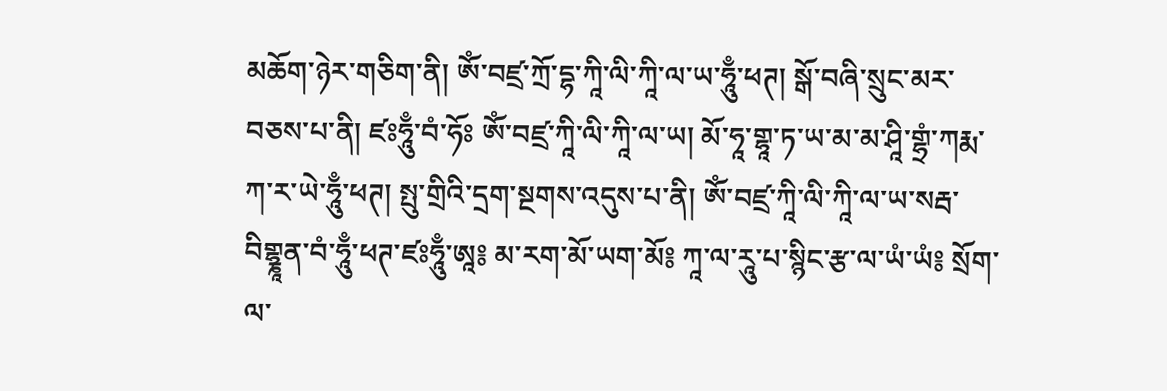མཆོག་ཉེར་གཅིག་ནི། ཨོཾ་བཛྲ་ཀྲོ་དྷ་ཀཱི་ལི་ཀཱི་ལ་ཡ་ཧཱུྃ་ཕཊ། སྒོ་བཞི་སྲུང་མར་བཅས་པ་ནི། ཛཿཧཱུྃ་བཾ་ཧོཿ ཨོཾ་བཛྲ་ཀཱི་ལི་ཀཱི་ལ་ཡ། མོ་ཧཱ་གྷཱ་ཏ་ཡ་མ་མ་ཤཱི་གྷྲཾ་ཀརྨ་ཀ་ར་ཡེ་ཧཱུྃ་ཕཊ། སྤུ་གྲིའི་དྲག་སྔགས་འདུས་པ་ནི། ཨོཾ་བཛྲ་ཀཱི་ལི་ཀཱི་ལ་ཡ་སརྦ་བིགྷྣཱན་བཾ་ཧཱུྃ་ཕཊ་ཛཿཧཱུྃ་ཨཱ༔ མ་རག་མོ་ཡག་མོ༔ ཀཱ་ལ་རཱུ་པ་སྙིང་རྩ་ལ་ཡཾ་ཡཾ༔ སྲོག་ལ་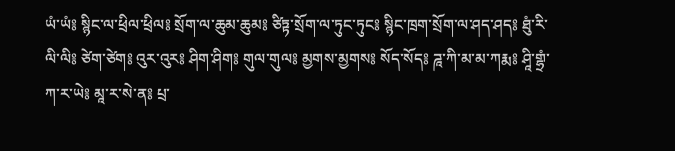ཡཾ་ཡཾ༔ སྙིང་ལ་ཕྲིལ་ཕྲིལ༔ སྲོག་ལ་ཆུམ་ཆུམ༔ ཙིཏྟ་སྲོག་ལ་ཏུང་ཏུང༔ སྙིང་ཁྲག་སྲོག་ལ་ཤད་ཤད༔ ཐུཾ་རི་ལི་ལི༔ ཙེག་ཙེག༔ འུར་འུར༔ ཤིག་ཤིག༔ གུལ་གུལ༔ མྱགས་མྱགས༔ སོད་སོད༔ ཌཱ་ཀི་མ་མ་ཀརྨ༔ ཤཱི་གྷྲཾ་ཀ་ར་ཡེ༔ མཱ་ར་སེ་ན༔ པྲ་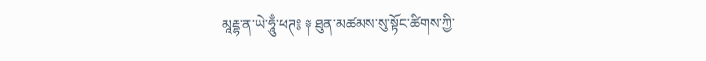མཱརྡྷ་ན་ཡེ་ཧཱུྃ་ཕཊ༔ ༈ ཐུན་མཚམས་སུ་སྟོང་ཚིགས་ཀྱི་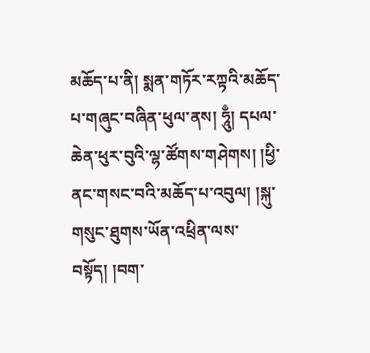མཆོད་པ་ནི། སྨན་གཏོར་རཀྟའི་མཆོད་པ་གཞུང་བཞིན་ཕུལ་ནས། ཧཱུྃ། དཔལ་ཆེན་ཕུར་བུའི་ལྷ་ཚོགས་གཤེགས། །ཕྱི་ནང་གསང་བའི་མཆོད་པ་འབུལ། །སྐུ་གསུང་ཐུགས་ཡོན་འཕྲིན་ལས་བསྟོད། །བག་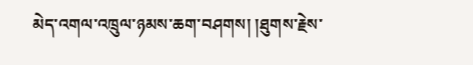མེད་འགལ་འཁྲུལ་ཉམས་ཆག་བཤགས། །ཐུགས་རྗེས་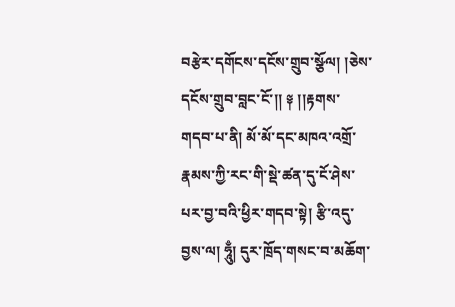བརྩེར་དགོངས་དངོས་གྲུབ་སྩོལ། །ཅེས་དངོས་གྲུབ་བླང་ངོ་།། ༈ །།རྟགས་གདབ་པ་ནི། མོ་མོ་དང་མཁའ་འགྲོ་རྣམས་ཀྱི་རང་གི་སྡེ་ཚན་དུ་ངོ་ཤེས་པར་བྱ་བའི་ཕྱིར་གདབ་སྟེ། རྩི་འདུ་བྱས་ལ། ཧཱུྃ། དུར་ཁྲོད་གསང་བ་མཆོག་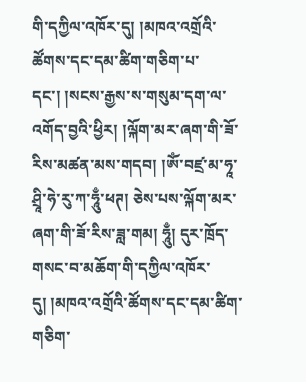གི་དཀྱིལ་འཁོར་དུ། །མཁའ་འགྲོའི་ཚོགས་དང་དམ་ཚིག་གཅིག་པ་དང་། །སངས་རྒྱས་ས་གསུམ་དག་ལ་འགོད་བྱའི་ཕྱིར། །ལྐོག་མར་ཞག་གི་ཟོ་རིས་མཚན་མས་གདབ། །ཨོཾ་བཛྲ་མ་ཧཱ་ཤྲཱི་ཧེ་རུ་ཀ་ཧཱུྃ་ཕཊ། ཅེས་པས་ལྐོག་མར་ཞག་གི་ཟོ་རིས་ཟླ་གམ། ཧཱུྃ། དུར་ཁྲོད་གསང་བ་མཆོག་གི་དཀྱིལ་འཁོར་དུ། །མཁའ་འགྲོའི་ཚོགས་དང་དམ་ཚིག་གཅིག་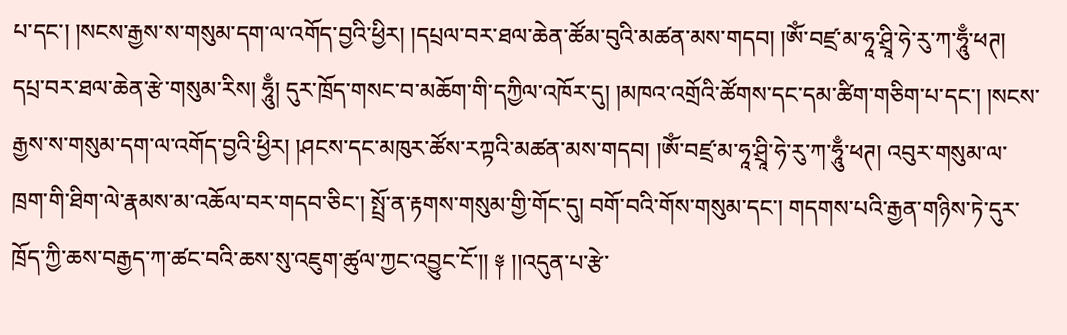པ་དང་། །སངས་རྒྱས་ས་གསུམ་དག་ལ་འགོད་བྱའི་ཕྱིར། །དཔྲལ་བར་ཐལ་ཆེན་ཚོམ་བུའི་མཚན་མས་གདབ། །ཨོཾ་བཛྲ་མ་ཧཱ་ཤྲཱི་ཧེ་རུ་ཀ་ཧཱུྃ་ཕཊ། དཔྲ་བར་ཐལ་ཆེན་རྩེ་གསུམ་རིས། ཧཱུྃ། དུར་ཁྲོད་གསང་བ་མཆོག་གི་དཀྱིལ་འཁོར་དུ། །མཁའ་འགྲོའི་ཚོགས་དང་དམ་ཚིག་གཅིག་པ་དང་། །སངས་རྒྱས་ས་གསུམ་དག་ལ་འགོད་བྱའི་ཕྱིར། །ཤངས་དང་མཁུར་ཚོས་རཀྟའི་མཚན་མས་གདབ། །ཨོཾ་བཛྲ་མ་ཧཱ་ཤྲཱི་ཧེ་རུ་ཀ་ཧཱུྃ་ཕཊ། འབུར་གསུམ་ལ་ཁྲག་གི་ཐིག་ལེ་རྣམས་མ་འཆོལ་བར་གདབ་ཅིང་། སྤྲོ་ན་རྟགས་གསུམ་གྱི་གོང་དུ། བགོ་བའི་གོས་གསུམ་དང་། གདགས་པའི་རྒྱན་གཉིས་ཏེ་དུར་ཁྲོད་ཀྱི་ཆས་བརྒྱད་ཀ་ཚང་བའི་ཆས་སུ་འཇུག་ཚུལ་ཀྱང་འབྱུང་ངོ་།། ༈ །།འདུན་པ་རྩེ་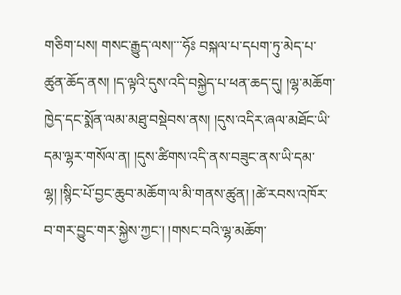གཅིག་པས། གསང་རྒྱུད་ལས།་་་ཧོཿ བསྐལ་པ་དཔག་ཏུ་མེད་པ་ཚུན་ཆོད་ནས། །ད་ལྟའི་དུས་འདི་བསྐྱེད་པ་ཕན་ཆད་དུ། །ལྷ་མཆོག་ཁྱེད་དང་སྨོན་ལམ་མཐུ་བསྡེབས་ནས། །དུས་འདིར་ཞལ་མཐོང་ཡི་དམ་ལྷར་གསོལ་ན། །དུས་ཚིགས་འདི་ནས་བཟུང་ནས་ཡི་དམ་ལྷ། །སྙིང་པོ་བྱང་ཆུབ་མཆོག་ལ་མི་གནས་ཚུན། །ཚེ་རབས་འཁོར་བ་གར་བྱུང་གར་སྐྱེས་ཀྱང་། །གསང་བའི་ལྷ་མཆོག་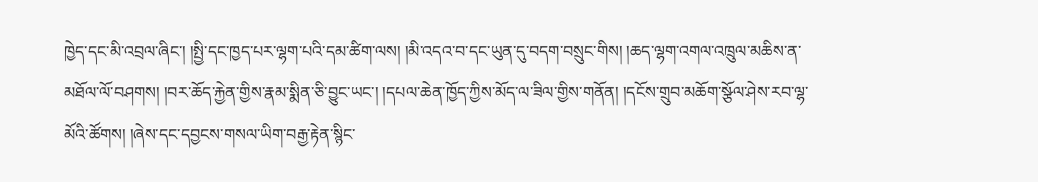ཁྱེད་དང་མི་འབྲལ་ཞིང་། །སྤྱི་དང་ཁྱད་པར་ལྷག་པའི་དམ་ཚིག་ལས། །མི་འདའ་བ་དང་ཡུན་དུ་བདག་བསྲུང་གིས། །ཆད་ལྷག་འགལ་འཁྲུལ་མཆིས་ན་མཐོལ་ལོ་བཤགས། །བར་ཆོད་རྐྱེན་གྱིས་རྣམ་སྨིན་ཅི་བྱུང་ཡང་། །དཔལ་ཆེན་ཁྱོད་ཀྱིས་མོད་ལ་ཟིལ་གྱིས་གནོན། །དངོས་གྲུབ་མཆོག་སྩོལ་ཤེས་རབ་ལྷ་མོའི་ཚོགས། །ཞེས་དང་དབྱངས་གསལ་ཡིག་བརྒྱ་རྟེན་སྙིང་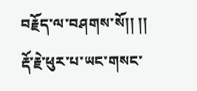བརྗོད་ལ་བཤགས་སོ།། །།
རྡོ་རྗེ་ཕུར་པ་ཡང་གསང་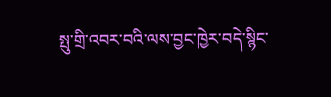སྤུ་གྲི་འབར་བའི་ལས་བྱང་ཁྱེར་བདེ་སྙིང་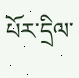པོར་དྲིལ་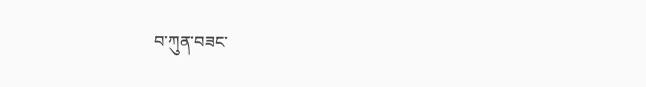བ་ཀུན་བཟང་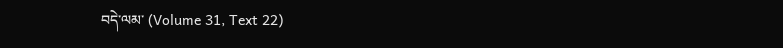བདེ་ལམ་ (Volume 31, Text 22)